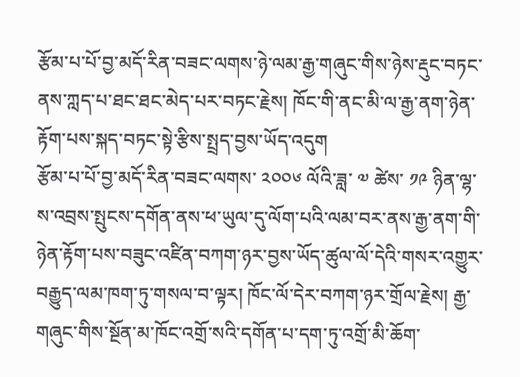རྩོམ་པ་པོ་བྱ་མདོ་རིན་བཟང་ལགས་ཉེ་ལམ་རྒྱ་གཞུང་གིས་ཉེས་རྡུང་བཏང་ནས་ཀླད་པ་ཐང་ཐང་མེད་པར་བཏང་རྗེས། ཁོང་གི་ནང་མི་ལ་རྒྱ་ནག་ཉེན་རྟོག་པས་སྐད་བཏང་སྟེ་རྩིས་སྤྲད་བྱས་ཡོད་འདུག
རྩོམ་པ་པོ་བྱ་མདོ་རིན་བཟང་ལགས་ ༢༠༠༦ ལོའི་ཟླ་ ༧ ཚེས་ ༡༩ ཉིན་ལྷ་ས་འབྲས་སྤུངས་དགོན་ནས་ཕ་ཡུལ་དུ་ལོག་པའི་ལམ་བར་ནས་རྒྱ་ནག་གི་ཉེན་རྟོག་པས་བཟུང་འཛིན་བཀག་ཉར་བྱས་ཡོད་ཚུལ་ལོ་དེའི་གསར་འགྱུར་བརྒྱུད་ལམ་ཁག་ཏུ་གསལ་བ་ལྟར། ཁོང་ལོ་དེར་བཀག་ཉར་གྲོལ་རྗེས། རྒྱ་གཞུང་གིས་སྔོན་མ་ཁོང་འགྲོ་སའི་དགོན་པ་དག་ཏུ་འགྲོ་མི་ཆོག་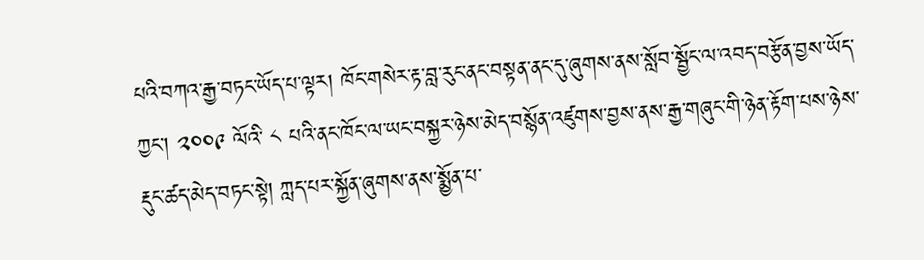པའི་བཀའ་རྒྱ་བཏང་ཡོད་པ་ལྟར། ཁོང་གསེར་རྟ་བླ་རུང་ནང་བསྟན་ནང་དུ་ཞུགས་ནས་སློབ་སྦྱོང་ལ་འབད་བརྩོན་བྱས་ཡོད་ཀྱང་། ༢༠༠༩ ལོའི་ ༨ པའི་ནང་ཁོང་ལ་ཡང་བསྐྱར་ཉེས་མེད་བསྙོན་འཛུགས་བྱས་ནས་རྒྱ་གཞུང་གི་ཉེན་རྟོག་པས་ཉེས་རྡུང་ཚད་མེད་བཏང་སྟེ། ཀླད་པར་སྐྱོན་ཞུགས་ནས་སྨྱོན་པ་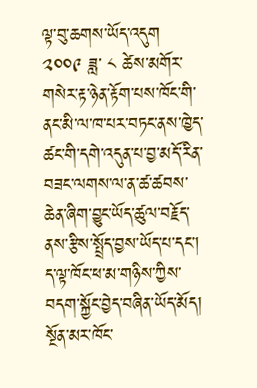ལྟ་བུ་ཆགས་ཡོད་འདུག ༢༠༠༩ ཟླ་ ༨ ཚེས་མགོར་གསེར་རྟ་ཉེན་རྟོག་པས་ཁོང་གི་ནང་མི་ལ་ཁ་པར་བཏང་ནས་ཁྱེད་ཚང་གི་དགེ་འདུན་པ་བྱ་མདོ་རིན་བཟང་ལགས་ལ་ན་ཚ་ཚབས་ཆེན་ཞིག་བྱུང་ཡོད་ཚུལ་བརྗོད་ནས་རྩིས་སྤྲོད་བྱས་ཡོད་པ་དང་། ད་ལྟ་ཁོང་ཕ་མ་གཉིས་ཀྱིས་བདག་སྐྱོང་བྱེད་བཞིན་ཡོད་མོད། སྔོན་མར་ཁོང་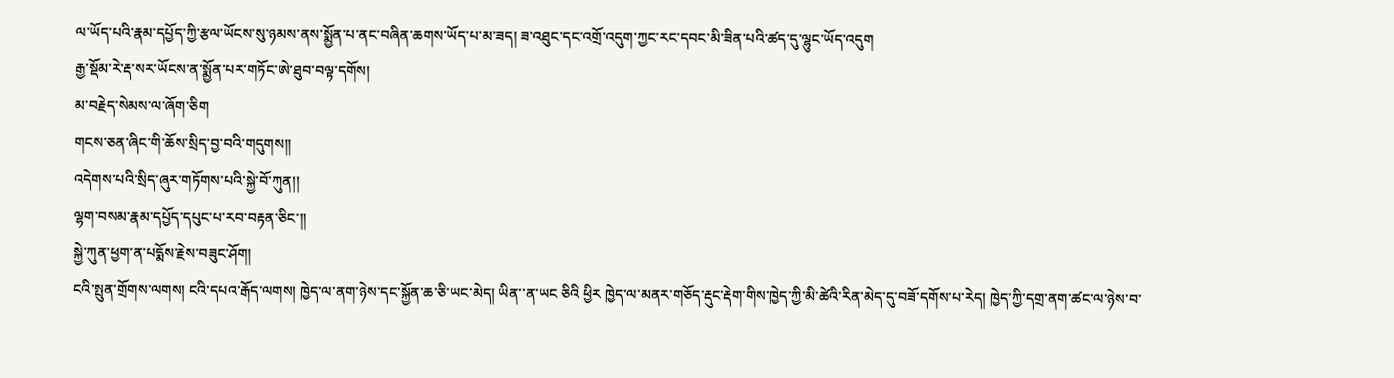ལ་ཡོད་པའི་རྣམ་དཔྱོད་ཀྱི་རྩལ་ཡོངས་སུ་ཉམས་ནས་སྨྱོན་པ་ནང་བཞིན་ཆགས་ཡོད་པ་མ་ཟད། ཟ་འཐུང་དང་འགྲོ་འདུག་ཀྱང་རང་དབང་མི་ཟིན་པའི་ཚད་དུ་ལྷུང་ཡོད་འདུག
རྒྱ་སྡོམ་རེ་རྡ་སར་ཡོངས་ན་སྨྱོན་པར་གཏོང་ཨེ་ཐུབ་བལྟ་དགོས།
མ་བརྗེད་སེམས་ལ་ཞོག་ཅིག
གངས་ཅན་ཞིང་གི་ཆོས་སྲིད་བྱ་བའི་གདུགས།།
འདེགས་པའི་སྲིད་ཞུར་གཏོགས་པའི་སྐྱེ་བོ་ཀུན།།
ལྷག་བསམ་རྣམ་དཔྱོད་དཔུང་པ་རབ་བརྟན་ཅིང་།།
སྐྱེ་ཀུན་ཕྱག་ན་པདྨོས་རྗེས་བཟུང་ཤོག།
ངའི་སྤུན་གྲོགས་ལགས། ངའི་དཔའ་རྒོད་ལགས། ཁྱེད་ལ་ནག་ཉེས་དང་སྐྱོན་ཆ་ཅི་ཡང་མེད། ཡིན་་ན་ཡང ཅིའི ཕྱིར ཁྱེད་ལ་མནར་གཅོད་རྡུང་རྡེག་གིས་ཁྱེད་ཀྱི་མི་ཚེའི་རིན་མེད་དུ་བཟོ་དགོས་པ་རེད། ཁྱེད་ཀྱི་དགྲ་ནག་ཚང་ལ་ཉེས་བ་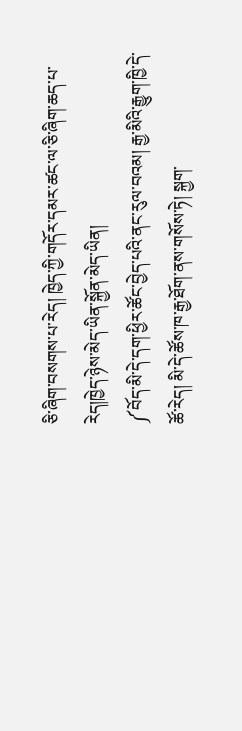ཅི་ཞིག་བསགས་པ་རེད། ཁྱེད་ཀྱི་གདོར་དམར་ཚང་ལ་ཅི་ཞིག་ཆད་པ་རེད།ཁྱེད་ཉེས་མེད་ཡིན་སྐྱོན་མེད་ཡིན།
༼བོད་མི་དེ་དག་ཕྱིར་ཚོང་བྱེད་པའི་ནང་རུལ་བའམ། རྒྱ་མིའི་རྒྱུག་ཁྱི་དེ་ཚོ་རེད། མི་དེ་ཚོས་ཁ་རྒྱ་ཐོག་ནས་གསོས་ཏེ། སྐྱག་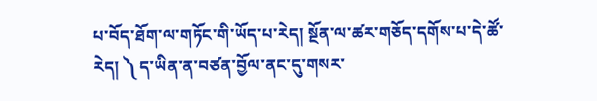པ་བོད་ཐོག་ལ་གཏོང་གི་ཡོད་པ་རེད། སྔོན་ལ་ཚར་གཅོད་དགོས་པ་དེ་ཚོ་རེད། ༽ ད་ཡིན་ན་བཙན་བྱོལ་ནང་དུ་གསར་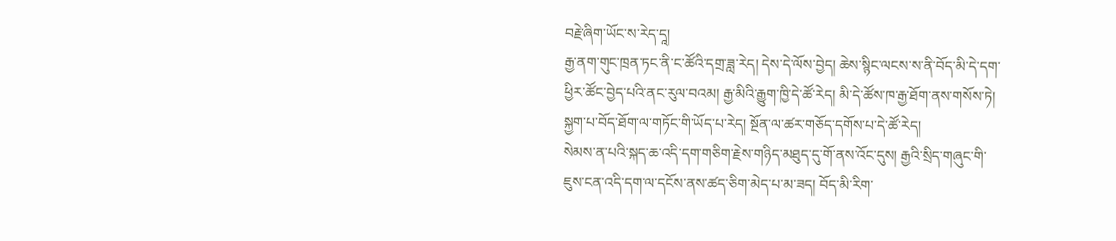བརྗེ་ཞིག་ཡོང་ས་རེད་དཱ།
རྒྱ་ནག་གུང་ཁྲན་ཏང་ནི་ང་ཚོའི་དགྲ་ཟླ་རེད། དེས་དེ་ལོས་བྱེད། ཆེས་སྙིང་ལངས་ས་ནི་བོད་མི་དེ་དག་ཕྱིར་ཚོང་བྱེད་པའི་ནང་རུལ་བའམ། རྒྱ་མིའི་རྒྱུག་ཁྱི་དེ་ཚོ་རེད། མི་དེ་ཚོས་ཁ་རྒྱ་ཐོག་ནས་གསོས་ཏེ། སྐྱག་པ་བོད་ཐོག་ལ་གཏོང་གི་ཡོད་པ་རེད། སྔོན་ལ་ཚར་གཅོད་དགོས་པ་དེ་ཚོ་རེད།
སེམས་ན་པའི་སྐད་ཆ་འདི་དག་གཅིག་རྗེས་གཉིད་མཐུད་དུ་གོ་ནས་འོང་དུས། རྒྱའི་སྲིད་གཞུང་གི་ཇུས་ངན་འདི་དག་ལ་དངོས་ནས་ཚད་ཅིག་མེད་པ་མ་ཟད། བོད་མི་རིག་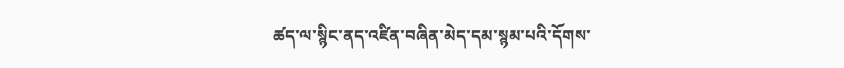ཚད་ལ་སྙིང་ནད་འཛིན་བཞིན་མེད་དམ་སྙམ་པའི་དོགས་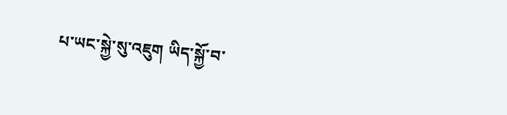པ་ཡང་སྐྱེ་སུ་འཇུག ཡིད་སྐྱོ་བ་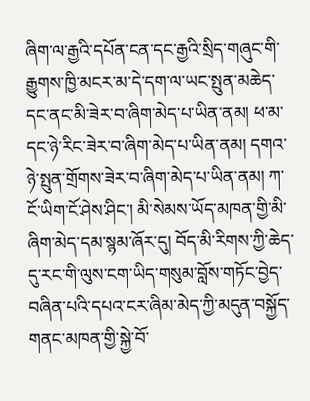ཞིག་ལ་རྒྱའི་དཔོན་ངན་དང་རྒྱའི་སྲིད་གཞུང་གི་རྒྱུགས་ཁྱི་མངར་མ་དེ་དག་ལ་ཡང་སྤུན་མཆེད་དང་ནང་མི་ཟེར་བ་ཞིག་མེད་པ་ཡིན་ནམ། ཕ་མ་དང་ཉེ་རིང་ཟེར་བ་ཞིག་མེད་པ་ཡིན་ནམ། དགའ་ཉེ་སྤུན་གྲོགས་ཟེར་བ་ཞིག་མེད་པ་ཡིན་ནམ། ཀ་ངོ་ཡིག་ངོ་ཤེས་ཤིང་། མི་སེམས་ཡོད་མཁན་གྱི་མི་ཞིག་མེད་དམ་སྙམ་ཞོར་དུ། བོད་མི་རིགས་ཀྱི་ཆེད་དུ་རང་གི་ལུས་ངག་ཡིད་གསུམ་བློས་གཏོང་བྱེད་བཞིན་པའི་དཔའ་ངར་ཞིམ་མེད་ཀྱི་མདུན་བསྐྱོད་གནང་མཁན་གྱི་སྐྱེ་བོ་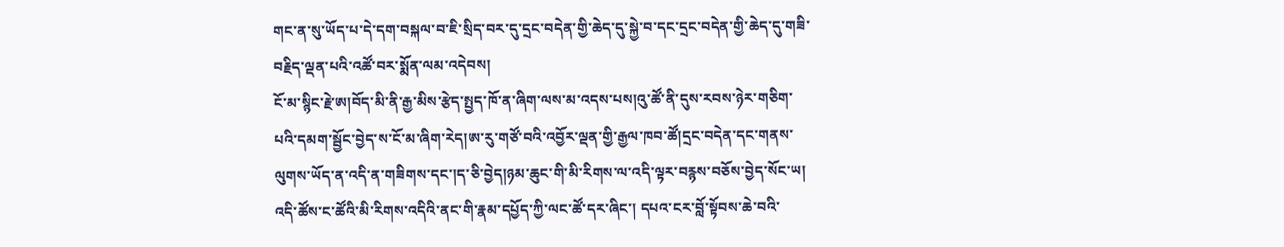གང་ན་སུ་ཡོད་པ་དེ་དག་བསྐལ་བ་ཇི་སྲིད་བར་དུ་དྲང་བདེན་གྱི་ཆེད་དུ་སྐྱེ་བ་དང་དྲང་བདེན་གྱི་ཆེད་དུ་གཟི་བརྗིད་ལྡན་པའི་འཚོ་བར་སྨོན་ལམ་འདེབས།
ངོ་མ་སྙིང་རྗེ་ཨ།བོད་མི་ནི་རྒྱ་མིས་རྩེད་སྤྱད་ཁོ་ན་ཞིག་ལས་མ་འདས་པས།འུ་ཚོ་ནི་དུས་རབས་ཉེར་གཅིག་པའི་དམག་སྦྱོང་བྱེད་ས་ངོ་མ་ཞིག་རེད།ཨ་རུ་གཙོ་བའི་འབྱོར་ལྡན་གྱི་རྒྱལ་ཁབ་ཚོ།དྲང་བདེན་དང་གནས་ལུགས་ཡོད་ན་འདི་ན་གཟིགས་དང་།ད་ཅི་བྱེད།ཉམ་ཆུང་གི་མི་རིགས་ལ་འདི་ལྟར་བརྙས་བཅོས་བྱེད་སོང་ཡ།
འདི་ཚོས་ང་ཚོའི་མི་རིགས་འདིའི་ནང་གི་རྣམ་དཔྱོད་ཀྱི་ལང་ཚོ་དར་ཞིང་། དཔའ་ངར་བློ་སྟོབས་ཆེ་བའི་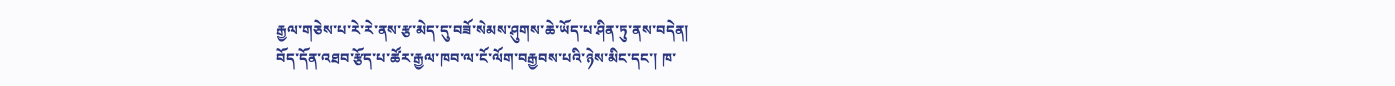རྒྱལ་གཅེས་པ་རེ་རེ་ནས་རྩ་མེད་དུ་བཟོ་སེམས་ཤུགས་ཆེ་ཡོད་པ་ཤིན་ཏུ་ནས་བདེན།
བོད་དོན་འཐབ་རྩོད་པ་ཚོར་རྒྱལ་ཁབ་ལ་ངོ་ལོག་བརྒྱབས་པའི་ཉེས་མིང་དང་། ཁ་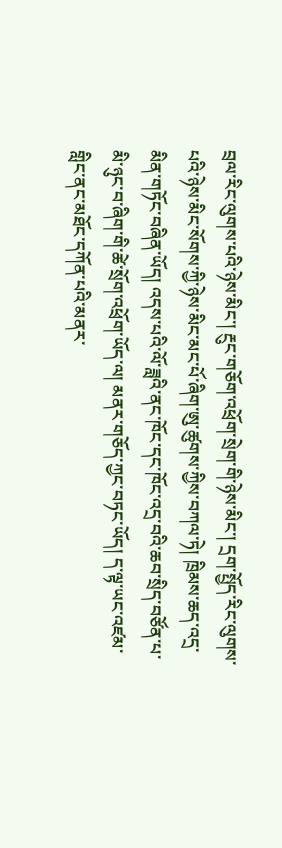བྲལ་རིང་ལུགས་པའི་ཉེས་མིང་། རྔུང་གཅོག་འཕྲོག་སྲེག་གི་ཉེས་མིང་། དྲག་སྤྱོད་རིང་ལུགས་པའི་ཉེས་མིང་སོགས་ཀྱི་ཉེས་མིང་མང་པོ་ཞིག་ཨུ་ཚུགས་ཀྱིས་བཀལ་ཏེ། ཁྲིམས་ཆད་འདྲ་མིན་གཏོང་བཞིན་ཡོད། འདས་པའི་ལོ་ཟླའི་ནང་ཁོང་དང་ཁོང་འདྲ་བའི་ཆབ་སྲིད་བཙོན་པ་མི་ཉུང་བ་ཞིག་གི་ཚེ་སྲོག་འཕྲོག་ཡོད་ལ། མནར་གཅོད་ཀྱང་བཏང་ཡོད། ད་ལྟ་ཡང་འཛམ་གླིང་ནང་མཐོང་དཀོན་པའི་མནར་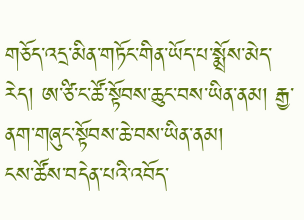གཅོད་འདྲ་མིན་གཏོང་གིན་ཡོད་པ་སྨྲོས་མེད་རེད། ཨ་ཙི་ང་ཚོ་སྟོབས་ཆུང་བས་ཡིན་ནམ། རྒྱ་ནག་གཞུང་སྟོབས་ཆེ་བས་ཡིན་ནམ།
ངས་ཚོས་བདེན་པའི་འབོད་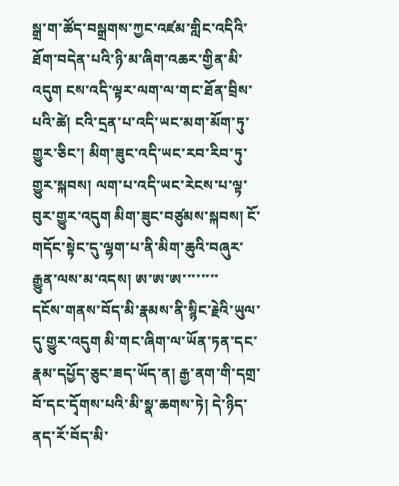སྒྲ་ག་ཚོད་བསྒྲགས་ཀྱང་འཛམ་གླིང་འདིའི་ཐོག་བདེན་པའི་ཉི་མ་ཞིག་འཆར་གྱིན་མི་འདུག ངས་འདི་ལྟར་ལག་ལ་གང་ཐོན་བྲིས་པའི་ཚེ། ངའི་དྲན་པ་འདི་ཡང་མག་མོག་ཏུ་གྱུར་ཅིང་། མིག་ཟུང་འདི་ཡང་རབ་རིབ་ཏུ་གྱུར་སྐབས། ལག་པ་འདི་ཡང་རེངས་པ་ལྟ་བུར་གྱུར་འདུག མིག་ཟུང་བཙུམས་སྐབས། ངོ་གདོང་སྟེང་དུ་ལྷག་པ་ནི་མིག་ཆུའི་བཞུར་རྒྱུན་ལས་མ་འདས། ཨ་ཨ་ཨ་་་་་་་་
དངོས་གནས་བོད་མི་རྣམས་ནི་སྙིང་རྗེའི་ཡུལ་དུ་གྱུར་འདུག མི་གང་ཞིག་ལ་ཡོན་ཏན་དང་རྣམ་དཔྱོད་ཅུང་ཟད་ཡོད་ན། རྒྱ་ནག་གི་དགྲ་བོ་དང་དྭོགས་པའི་མི་སྣ་ཆགས་ཏེ། དེ་ཉིད་ནད་རོ་བོད་མི་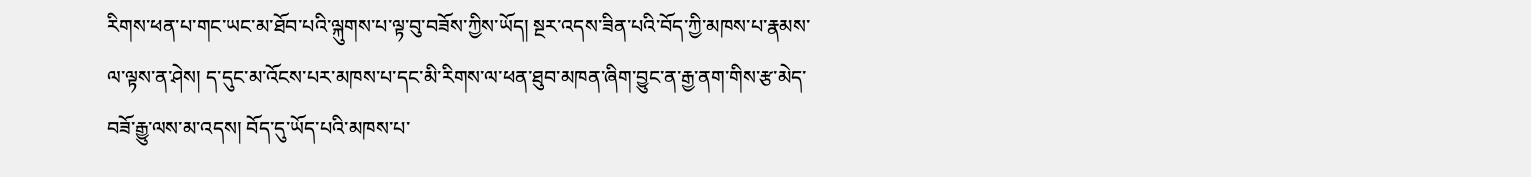རིགས་ཕན་པ་གང་ཡང་མ་ཐོབ་པའི་ལྐུགས་པ་ལྟ་བུ་བཟོས་ཀྱིས་ཡོད། སྔར་འདས་ཟིན་པའི་བོད་ཀྱི་མཁས་པ་རྣམས་ལ་ལྟས་ན་ཤེས། ད་དུང་མ་འོངས་པར་མཁས་པ་དང་མི་རིགས་ལ་ཕན་ཐུབ་མཁན་ཞིག་བྱུང་ན་རྒྱ་ནག་གིས་རྩ་མེད་བཟོ་རྒྱུ་ལས་མ་འདས། བོད་དུ་ཡོད་པའི་མཁས་པ་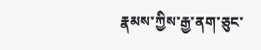རྣམས་ཀྱིས་རྒྱ་ནག་ཅུང་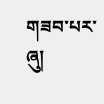གཟབ་པར་ཞུ།